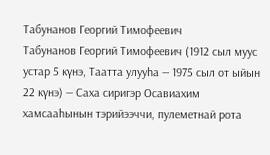Табунанов Георгий Тимофеевич
Табунанов Георгий Тимофеевич (1912 сыл муус устар 5 күнэ, Таатта улууһа — 1975 сыл от ыйын 22 күнэ) — Саха сиригэр Осавиахим хамсааһынын тэрийээччи, пулеметнай рота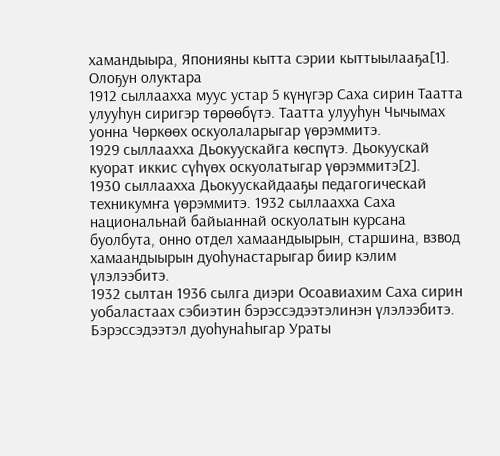хамандыыра, Японияны кытта сэрии кыттыылааҕа[1].
Олоҕун олуктара
1912 сыллаахха муус устар 5 күнүгэр Саха сирин Таатта улууһун сиригэр төрөөбүтэ. Таатта улууһун Чычымах уонна Чөркөөх оскуолаларыгар үөрэммитэ.
1929 сыллаахха Дьокуускайга көспүтэ. Дьокуускай куорат иккис сүһүөх оскуолатыгар үөрэммитэ[2].
1930 сыллаахха Дьокуускайдааҕы педагогическай техникумҥа үөрэммитэ. 1932 сыллаахха Саха национальнай байыаннай оскуолатын курсана буолбута, онно отдел хамаандыырын, старшина, взвод хамаандыырын дуоһунастарыгар биир кэлим үлэлээбитэ.
1932 сылтан 1936 сылга диэри Осоавиахим Саха сирин уобаластаах сэбиэтин бэрэссэдээтэлинэн үлэлээбитэ. Бэрэссэдээтэл дуоһунаһыгар Ураты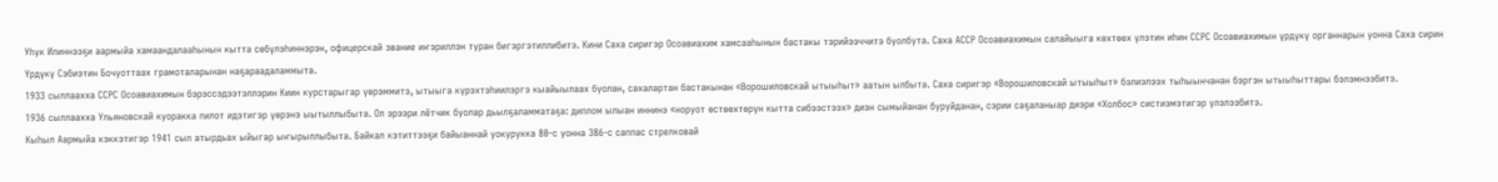Уһук Илиннээҕи аармыйа хамаандалааһынын кытта сөбүлэһиннэрэн, офицерскай звание иҥэриллэн туран бигэргэтиллибитэ. Кини Саха сиригэр Осоавиахим хамсааһынын бастакы тэрийээччитэ буолбута. Саха АССР Осоавиахимын салайыыга көхтөөх үлэтин иһин ССРС Осоавиахимын үрдүкү органнарын уонна Саха сирин Үрдүкү Сэбиэтин Бочуоттаах грамоталарынан наҕараадаламмыта.
1933 сыллаахха ССРС Осоавиахимын бэрэссэдээтэллэрин Киин курстарыгар үөрэммитэ, ытыыга күрэхтэһиилэргэ кыайыылаах буолан, сахалартан бастакынан «Ворошиловскай ытыыһыт» аатын ылбыта. Саха сиригэр «Ворошиловскай ытыыһыт» бэлиэлээх тыһыынчанан бэргэн ытыыһыттары бэлэмнээбитэ.
1936 сыллаахха Ульяновскай куоракка пилот идэтигэр үөрэнэ ыытыллыбыта. Ол эрээри лётчик буолар дьылҕаламматаҕа: диплом ылыан иннинэ «норуот өстөөхтөрүн кытта сибээстээх» диэн сымыйанан буруйданан, сэрии саҕаланыар диэри «Холбос» систиэмэтигэр үлэлээбитэ.
Кыһыл Аармыйа кэккэтигэр 1941 сыл атырдьах ыйыгар ыҥырыллыбыта. Байкал кэтиттээҕи байыаннай уокурукка 80-с уонна 386-с саппас стрелковай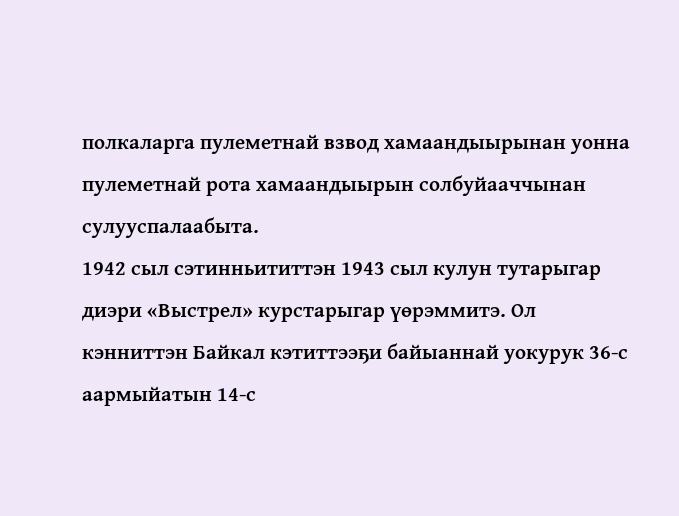полкаларга пулеметнай взвод хамаандыырынан уонна пулеметнай рота хамаандыырын солбуйааччынан сулууспалаабыта.
1942 сыл сэтинньититтэн 1943 сыл кулун тутарыгар диэри «Выстрел» курстарыгар үөрэммитэ. Ол кэнниттэн Байкал кэтиттээҕи байыаннай уокурук 36-с аармыйатын 14-с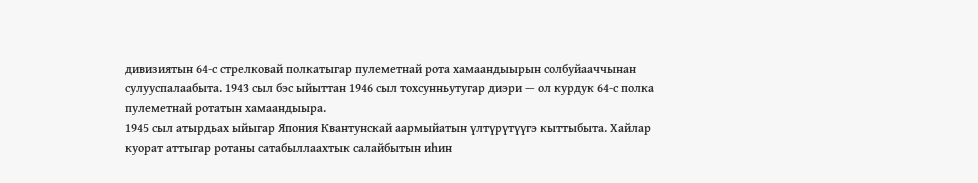дивизиятын 64-с стрелковай полкатыгар пулеметнай рота хамаандыырын солбуйааччынан сулууспалаабыта. 1943 сыл бэс ыйыттан 1946 сыл тохсунньутугар диэри — ол курдук 64-с полка пулеметнай ротатын хамаандыыра.
1945 сыл атырдьах ыйыгар Япония Квантунскай аармыйатын үлтүрүтүүгэ кыттыбыта. Хайлар куорат аттыгар ротаны сатабыллаахтык салайбытын иһин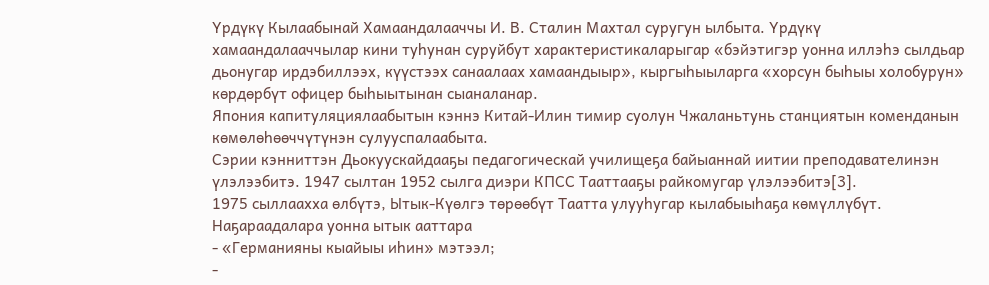Үрдүкү Кылаабынай Хамаандалааччы И. В. Сталин Махтал суругун ылбыта. Үрдүкү хамаандалааччылар кини туһунан суруйбут характеристикаларыгар «бэйэтигэр уонна иллэһэ сылдьар дьонугар ирдэбиллээх, күүстээх санаалаах хамаандыыр», кыргыһыыларга «хорсун быһыы холобурун» көрдөрбүт офицер быһыытынан сыаналанар.
Япония капитуляциялаабытын кэннэ Китай-Илин тимир суолун Чжаланьтунь станциятын коменданын көмөлөһөөччүтүнэн сулууспалаабыта.
Сэрии кэнниттэн Дьокуускайдааҕы педагогическай училищеҕа байыаннай иитии преподавателинэн үлэлээбитэ. 1947 сылтан 1952 сылга диэри КПСС Тааттааҕы райкомугар үлэлээбитэ[3].
1975 сыллаахха өлбүтэ, Ытык-Күөлгэ төрөөбүт Таатта улууһугар кылабыыһаҕа көмүллүбүт.
Наҕараадалара уонна ытык ааттара
- «Германияны кыайыы иһин» мэтээл;
-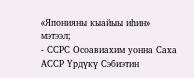«Японияны кыайыы иһин» мэтээл;
- ССРС Осоавиахим уонна Саха АССР Үрдүкү Сэбиэтин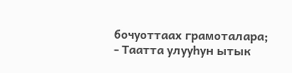бочуоттаах грамоталара;
- Таатта улууһун ытык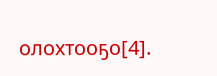олохтооҕо[4].